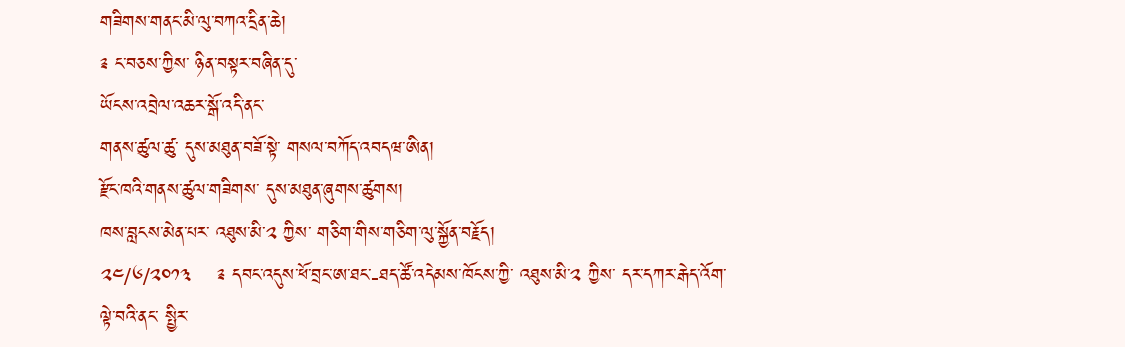གཟིགས་གནང་མི་ལུ་བཀའ་དྲིན་ཆེ།
༉ ང་བཅས་ཀྱིས་ ཉིན་བསྟར་བཞིན་དུ་
ཡོངས་འབྲེལ་འཆར་སྒོ་འདི་ནང་
གནས་ཚུལ་ཚུ་ དུས་མཐུན་བཟོ་སྟེ་ གསལ་བཀོད་འབདཝ་ཨིན།
རྫོང་ཁའི་གནས་ཚུལ་གཟིགས་ དུས་མཐུན་ཞུགས་ཚུགས།
ཁས་བླངས་མེན་པར་ འཐུས་མི་༢ ཀྱིས་ གཅིག་གིས་གཅིག་ལུ་སྐྱོན་བརྗོད།
༢༤/༦/༢༠༡༣    ༉ དབང་འདུས་ཕོ་བྲང་ཨ་ཐང་-ཐད་ཚོ་འདེམས་ཁོངས་ཀྱི་ འཐུས་མི་༢ ཀྱིས་ དར་དཀར་རྒེད་འོག་ལྟེ་བའི་ནང་ སྤྱིར་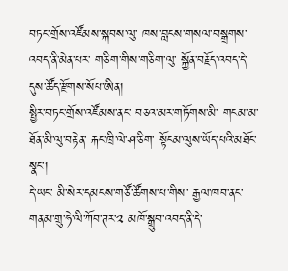བཏང་གྲོས་འཛོམས་སྐབས་ལུ་ ཁས་བླངས་གསལ་བསྒྲགས་འབད་ནི་མེན་པར་ གཅིག་གིས་གཅིག་ལུ་ སྐྱོན་བརྗོད་འབད་དེ་ དུས་ཚོད་རྫོགས་སོཔ་ཨིན།
སྤྱིར་བཏང་གྲོས་འཛོམས་ནང་ བཅའ་མར་གཏོགས་མི་ གངམ་མ་ཐོན་མི་ལུ་བརྟེན་ རྐང་ཁྲི་ལེ་ཤ་ཅིག་ སྟོངམ་ལུས་ཡོད་པའི་མཐོང་སྣང་།
དེ་ཡང་ མི་སེར་དམངས་གཙོ་ཚོགས་པ་གིས་ རྒྱལ་ཁབ་ནང་ གནམ་གྲུ་ཧེ་ལི་ཀོབ་ཊར་༢ མཁོ་སྒྲུབ་འབད་ནི་དེ་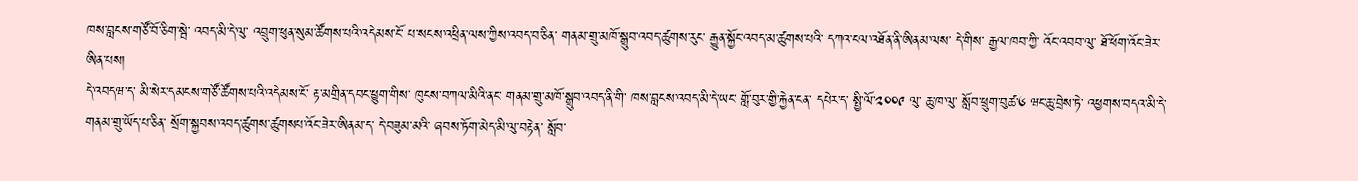ཁས་བླངས་གཙོ་བོ་ཅིག་སྦེ་ འབད་མི་དེ་ལུ་ འབྲུག་ཕུན་སུམ་ཚོགས་པའི་འདེམས་ངོ་ པ་སངས་འཕྲིན་ལས་ཀྱིས་འབད་བ་ཅིན་ གནམ་གྲུ་མཁོ་སྒྲུབ་འབད་ཚུགས་རུང་ རྒྱུན་སྐྱོང་འབད་མ་ཚུགས་པའི་ དཀའ་ངལ་འཐོན་ནི་ཨིནམ་ལས་ དེ་གིས་ རྒྱལ་ཁབ་ཀྱི་ འོང་འབབ་ལུ་ ཐོ་ཕོག་འོང་ཟེར་ཨིན་པས།
དེ་འབདཝ་ད་ མི་སེར་དམངས་གཙོ་ཚོགས་པའི་འདེམས་ངོ་ རྟ་མགྲིན་དབང་ཕྱུག་གིས་ ཁུངས་བཀལ་མིའི་ནང་ གནམ་གྲུ་མཁོ་སྒྲུབ་འབད་ནི་གི་ ཁས་བླངས་འབད་མི་དེ་ཡང་ གློ་བུར་གྱི་རྐྱེན་ངན་ དཔེར་ད་ སྤྱི་ལོ་༢༠༠༩ ལུ་ ཆུ་ཁ་ལུ་ སློབ་ཕྲུག་བུཚ་༦ ཝང་ཆུ་བྲེས་ཏེ་ འཕྱགས་བདའ་མི་དེ་ གནམ་གྲུ་ཡོད་པ་ཅིན་ སྲོག་སྐྱབས་འབད་ཚུགས་ཚུགསཔ་འོང་ཟེར་ཨིནམ་ད་ དེ་བཟུམ་མའི་ ཞབས་ཏོག་མེད་མི་ལུ་བརྟེན་ སློབ་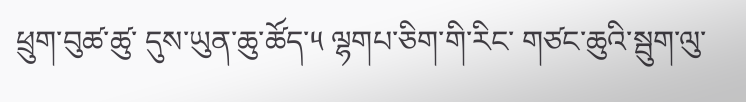ཕྲུག་བུཚ་ཚུ་ དུས་ཡུན་ཆུ་ཚོད་༥ ལྷགཔ་ཅིག་གི་རིང་ གཙང་ཆུའི་སྦུག་ལུ་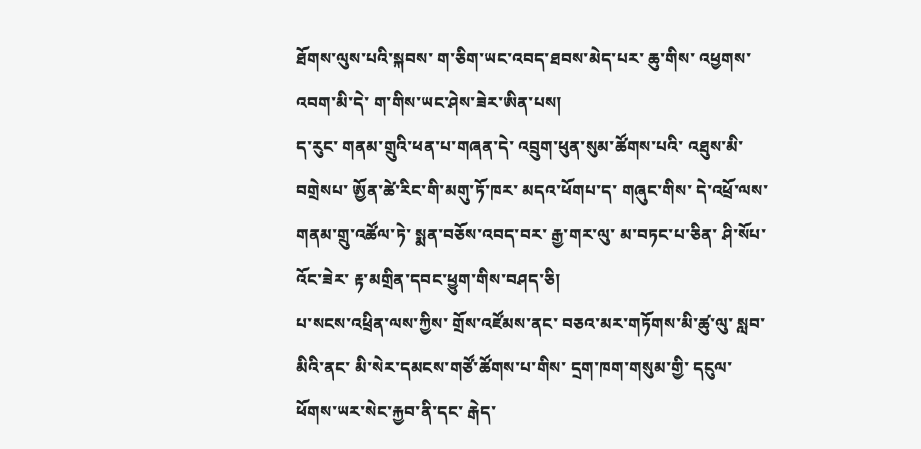ཐོགས་ལུས་པའི་སྐབས་ ག་ཅིག་ཡང་འབད་ཐབས་མེད་པར་ ཆུ་གིས་ འཕྱགས་འབག་མི་དེ་ ག་གིས་ཡང་ཤེས་ཟེར་ཨིན་པས།
ད་རུང་ གནམ་གྲུའི་ཕན་པ་གཞན་དེ་ འབྲུག་ཕུན་སུམ་ཚོགས་པའི་ འཐུས་མི་བགྲེསཔ་ ཨྱོན་ཚེ་རིང་གི་མགུ་ཏོ་ཁར་ མདའ་ཕོགཔ་ད་ གཞུང་གིས་ དེ་འཕྲོ་ལས་ གནམ་གྲུ་འཚོལ་ཏེ་ སྨན་བཅོས་འབད་བར་ རྒྱ་གར་ལུ་ མ་བཏང་པ་ཅིན་ ཤི་སོཔ་འོང་ཟེར་ རྟ་མགྲིན་དབང་ཕྱུག་གིས་བཤད་ཅི།
པ་སངས་འཕྲིན་ལས་ཀྱིས་ གྲོས་འཛོམས་ནང་ བཅའ་མར་གཏོགས་མི་ཚུ་ལུ་ སླབ་མིའི་ནང་ མི་སེར་དམངས་གཙོ་ཚོགས་པ་གིས་ དྲག་ཁག་གསུམ་གྱི་ དངུལ་ཕོགས་ཡར་སེང་རྐྱབ་ནི་དང་ རྒེད་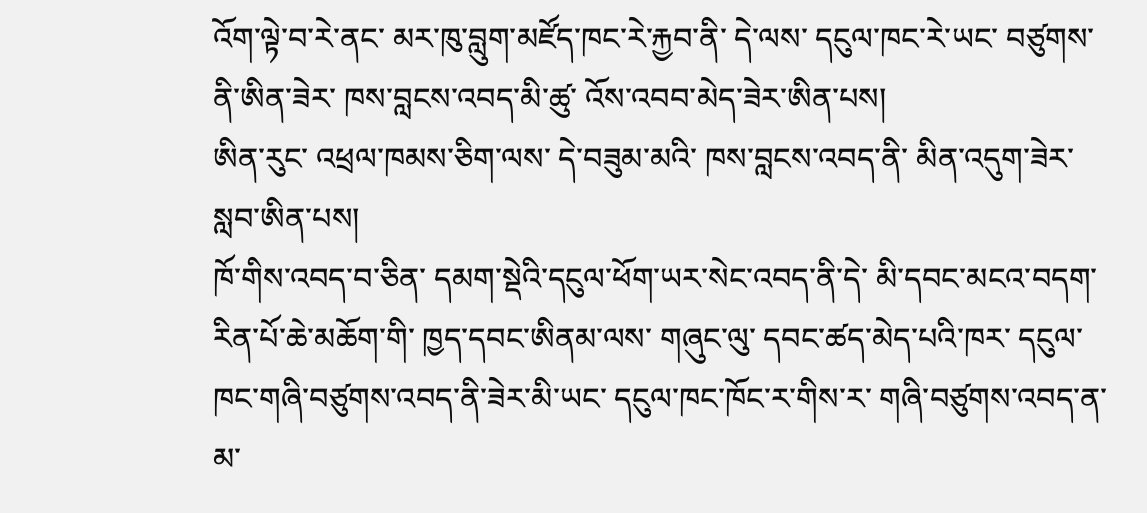འོག་ལྟེ་བ་རེ་ནང་ མར་ཁུ་བླུག་མཛོད་ཁང་རེ་རྐྱབ་ནི་ དེ་ལས་ དངུལ་ཁང་རེ་ཡང་ བཙུགས་ནི་ཨིན་ཟེར་ ཁས་བླངས་འབད་མི་ཚུ་ འོས་འབབ་མེད་ཟེར་ཨིན་པས།
ཨིན་རུང་ འཕྲལ་ཁམས་ཅིག་ལས་ དེ་བཟུམ་མའི་ ཁས་བླངས་འབད་ནི་ མིན་འདུག་ཟེར་ སླབ་ཨིན་པས།
ཁོ་གིས་འབད་བ་ཅིན་ དམག་སྡེའི་དངུལ་ཕོག་ཡར་སེང་འབད་ནི་དེ་ མི་དབང་མངའ་བདག་རིན་པོ་ཆེ་མཆོག་གི་ ཁྱད་དབང་ཨིནམ་ལས་ གཞུང་ལུ་ དབང་ཚད་མེད་པའི་ཁར་ དངུལ་ཁང་གཞི་བཙུགས་འབད་ནི་ཟེར་མི་ཡང་ དངུལ་ཁང་ཁོང་ར་གིས་ར་ གཞི་བཙུགས་འབད་ན་མ་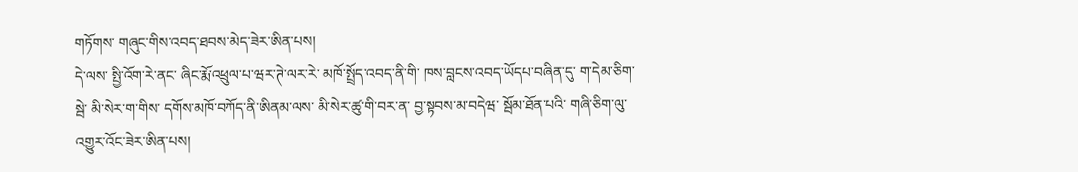གཏོགས་ གཞུང་གིས་འབད་ཐབས་མེད་ཟེར་ཨིན་པས།
དེ་ལས་ སྤྱི་འོག་རེ་ནང་ ཞིང་རྨོ་འཕྲུལ་པ་ཝར་ཊེ་ལར་རེ་ མཁོ་སྤྲོད་འབད་ནི་གི་ ཁས་བླངས་འབད་ཡོདཔ་བཞིན་དུ་ ག་དེམ་ཅིག་སྦེ་ མི་སེར་ག་གིས་ དགོས་མཁོ་བཀོད་ནི་ཨིནམ་ལས་ མི་སེར་ཚུ་གི་བར་ན་ བྱ་སྟབས་མ་བདེཝ་ སྦོམ་ཐོན་པའི་ གཞི་ཅིག་ལུ་ འགྱུར་འོང་ཟེར་ཨིན་པས།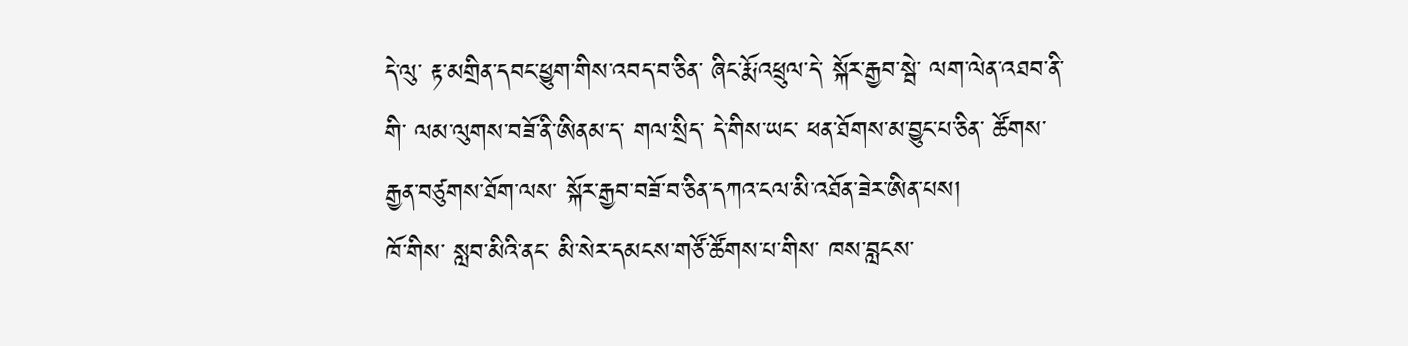དེ་ལུ་ རྟ་མགྲིན་དབང་ཕྱུག་གིས་འབད་བ་ཅིན་ ཞིང་རྨོ་འཕྲུལ་དེ་ སྐོར་རྒྱབ་སྦེ་ ལག་ལེན་འཐབ་ནི་གི་ ལམ་ལུགས་བཟོ་ནི་ཨིནམ་ད་ གལ་སྲིད་ དེ་གིས་ཡང་ ཕན་ཐོགས་མ་བྱུང་པ་ཅིན་ ཚོགས་རྒྱན་བཙུགས་ཐོག་ལས་ སྐོར་རྒྱབ་བཟོ་བ་ཅིན་དཀའ་ངལ་མི་འཐོན་ཟེར་ཨིན་པས།
ཁོ་གིས་ སླབ་མིའི་ནང་ མི་སེར་དམངས་གཙོ་ཚོགས་པ་གིས་ ཁས་བླངས་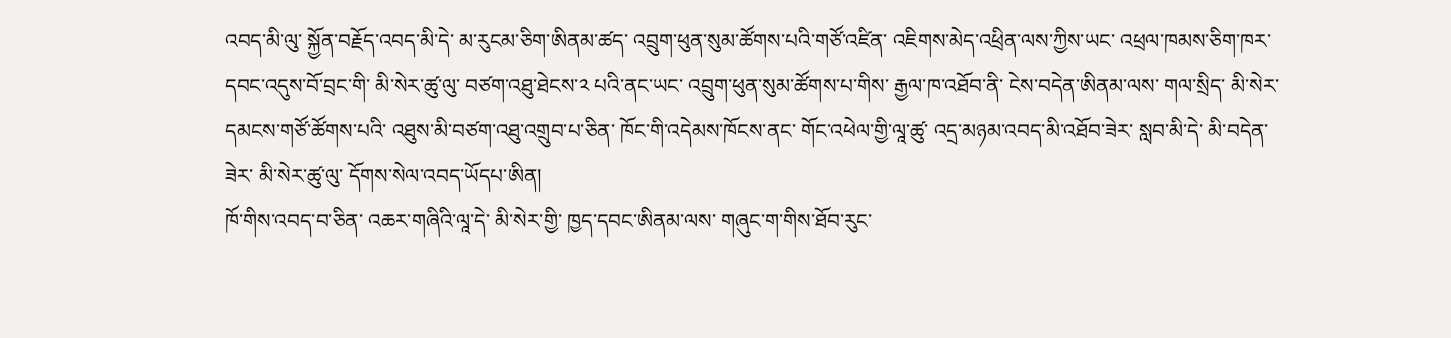འབད་མི་ལུ་ སྐྱོན་བརྗོད་འབད་མི་དེ་ མ་རུངམ་ཅིག་ཨིནམ་ཚད་ འབྲུག་ཕུན་སུམ་ཚོགས་པའི་གཙོ་འཛིན་ འཇིགས་མེད་འཕྲིན་ལས་ཀྱིས་ཡང་ འཕྲལ་ཁམས་ཅིག་ཁར་ དབང་འདུས་བོ་བྲང་གི་ མི་སེར་ཚུ་ལུ་ བཙག་འཐུ་ཐེངས་༢ པའི་ནང་ཡང་ འབྲུག་ཕུན་སུམ་ཚོགས་པ་གིས་ རྒྱལ་ཁ་འཐོབ་ནི་ ངེས་བདེན་ཨིནམ་ལས་ གལ་སྲིད་ མི་སེར་དམངས་གཙོ་ཚོགས་པའི་ འཐུས་མི་བཙག་འཐུ་འགྲུབ་པ་ཅིན་ ཁོང་གི་འདེམས་ཁོངས་ནང་ གོང་འཕེལ་གྱི་ལཱ་ཚུ་ འདྲ་མཉམ་འབད་མི་འཐོབ་ཟེར་ སླབ་མི་དེ་ མི་བདེན་ཟེར་ མི་སེར་ཚུ་ལུ་ དོགས་སེལ་འབད་ཡོདཔ་ཨིན།
ཁོ་གིས་འབད་བ་ཅིན་ འཆར་གཞིའི་ལཱ་དེ་ མི་སེར་གྱི་ ཁྱད་དབང་ཨིནམ་ལས་ གཞུང་ག་གིས་ཐོབ་རུང་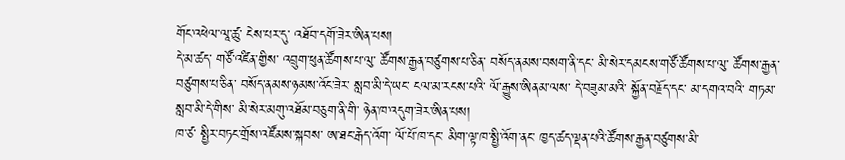གོང་འཕེལ་ལཱ་ཚུ་ ངེས་པར་དུ་ འཐོབ་དགོ་ཟེར་ཨིན་པས།
དེ་མ་ཚད་ གཙོ་འཛིན་གྱིས་ འབྲུག་ཕུན་ཚོགས་པ་ལུ་ ཚོགས་རྒྱན་བཙུགས་པ་ཅིན་ བསོད་ནམས་བསག་ནི་དང་ མི་སེར་དམངས་གཙོ་ཚོགས་པ་ལུ་ ཚོགས་རྒྱན་བཙུགས་པ་ཅིན་ བསོད་ནམས་ཉམས་འོང་ཟེར་ སླབ་མི་དེ་ཡང་ ངལ་མ་རངས་པའི་ ལོ་རྒྱུས་ཨིནམ་ལས་ དེ་བཟུམ་མའི་ སྐྱོན་བརྗོད་དང་ མ་དགའ་བའི་ གཏམ་སླབ་མི་དེ་གིས་ མི་སེར་མགུ་འཐོམ་བཅུག་ནི་གི་ ཉེན་ཁ་འདུག་ཟེར་ཨིན་པས།
ཁ་ཙ་ སྤྱིར་བཏང་གྲོས་འཛོམས་སྐབས་ ཨ་ཐང་རྒེད་འོག་ ལོ་པོ་ཁ་དང་ མིག་ལྟ་ཁ་སྤྱི་འོག་ནང་ ཁྱད་ཚད་ལྡན་པའི་ཚོགས་རྒྱན་བཙུགས་མི་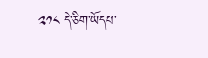༢༡༨ དེ་ཅིག་ཡོདཔ་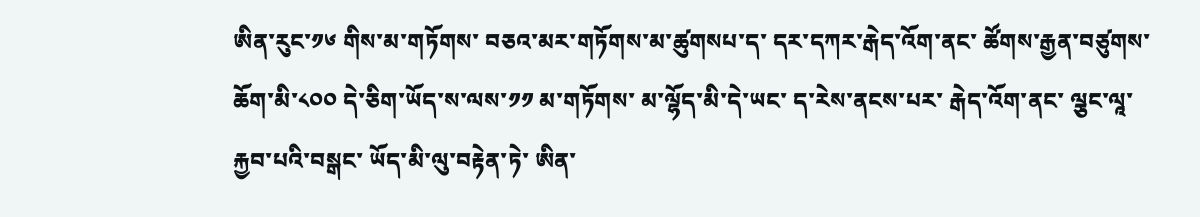ཨིན་རུང་༡༦ གིས་མ་གཏོགས་ བཅའ་མར་གཏོགས་མ་ཚུགསཔ་ད་ དར་དཀར་རྒེད་འོག་ནང་ ཚོགས་རྒྱན་བཙུགས་ཆོག་མི་༨༠༠ དེ་ཅིག་ཡོད་ས་ལས་༡༡ མ་གཏོགས་ མ་ལྷོད་མི་དེ་ཡང་ ད་རེས་ནངས་པར་ རྒེད་འོག་ནང་ ལྕང་ལཱ་རྐྱབ་པའི་བསྒང་ ཡོད་མི་ལུ་བརྟེན་ཏེ་ ཨིན་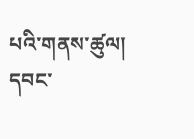པའི་གནས་ཚུལ།
དབང་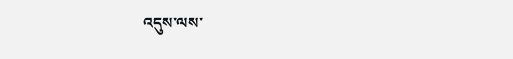འདུས་ལས་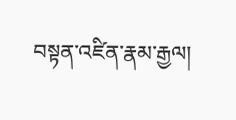བསྟན་འཛིན་རྣམ་རྒྱལ།